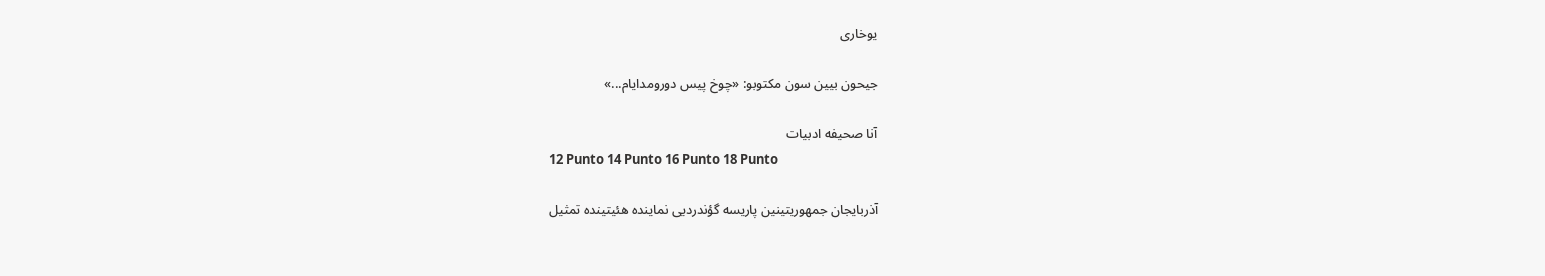یوخاری

جیحون بیین سون مکتوبو: «چوخ پیس دورومدایام...»

آنا صحیفه ادبیات
12 Punto 14 Punto 16 Punto 18 Punto

آذربایجان جمهوریتینین پاریسه گؤندردیی نماینده هئیتینده تمثیل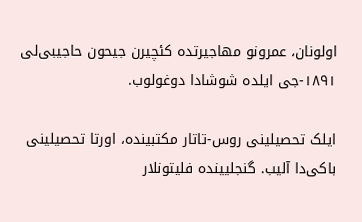اولونان، عمرونو مهاجیرتده کئچیرن جیحون حاجیبی‌لی ۱۸۹۱-جی ایلده شوشادا دوغولوب.

ایلک تحصیلینی روس-تاتار مکتبینده، اورتا تحصیلینی باکی‌دا آلیب. گنجلیینده فلیتونلار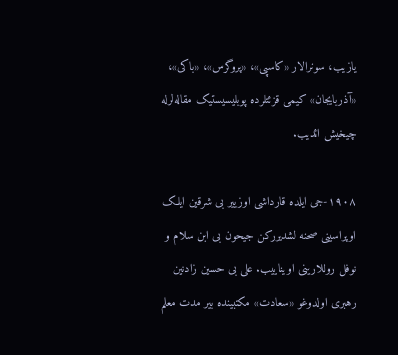یازیب، سونرالار «کاسپی»، «پروگرس»، «باکی»، «آذربایجان» کیمی قزئتلرده پوبلیسیستیک مقاله‌لرله چیخیش ائدیب.

۱۹۰۸-جی ایلده قارداشی اوزییر بی شرقین ایلک اوپراسینی صحنه لشدیررکن جیحون بی ابن سلام و نوفل روللارینی اویناییب. علی بی حسین زادنین رهبری اولدوغو «سعادت» مکتبینده بیر مدت معلم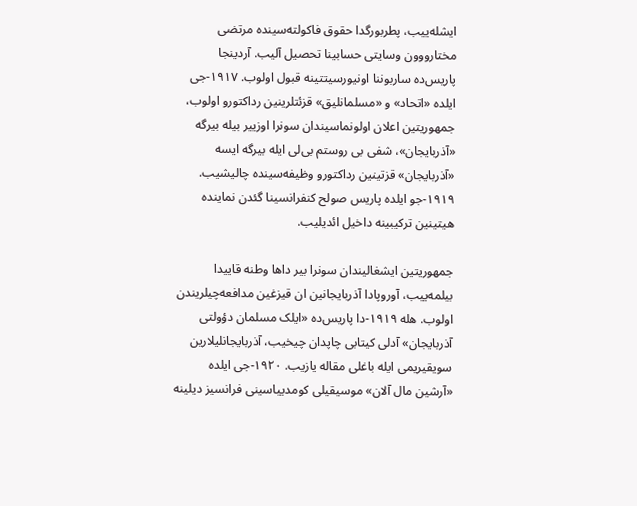ایشله‌ییب، پطربورگدا حقوق فاکولته‌سینده مرتضی مختارووون وسایتی حسابینا تحصیل آلیب. آردینجا پاریس‌ده ساربوننا اونیورسیتتینه قبول اولوب. ۱۹۱۷-جی ایلده «اتحاد» و «مسلمانلیق» قزئتلرینین رداکتورو اولوب، جمهوریتین اعلان اولونماسیندان سونرا اوزییر بیله بیرگه «آذربایجان»، شفی بی روستم بی‌لی ایله بیرگه ایسه «آذربایجان» قزتینین رداکتورو وظیفه‌سینده چالیشیب. ۱۹۱۹-جو ایلده پاریس صولح کنفرانسینا گئدن نماینده هیتینین ترکیبینه داخیل ائدیلیب.

جمهوریتین ایشغالیندان سونرا بیر داها وطنه قاییدا بیلمه‌ییب، آوروپادا آذربایجانین ان قیزغین مدافعه‌چیلریندن اولوب. هله ۱۹۱۹-دا پاریس‌ده «ایلک مسلمان دؤولتی آذربایجان» آدلی کیتابی چاپدان چیخیب، آذربایجانلیلارین سویقیریمی ایله باغلی مقاله یازیب. ۱۹۲۰-جی ایلده «آرشین مال آلان» موسیقیلی کومدییاسینی فرانسیز دیلینه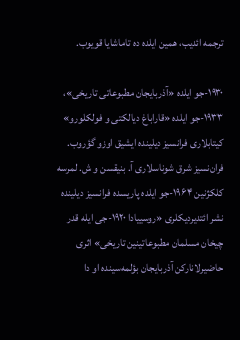ترجمه ائدیب، همین ایلده ده تاماشایا قویوب.

۱۹۳۰-جو ایلده «آذربایجان مطبوعاتی تاریخی»، ۱۹۳۳-جو ایلده «قاراباغ دیالکتی و فولکلورو» کیتابلاری فرانسیز دیلینده ایشیق اوزو گؤروب. فران‌نسیز شرق شوناسلاری آ. بنیقسن و ش. لمرسه کلکژنین ۱۹۶۴-جو ایلده پاریسده فرانسیز دیلینده نشر ائتدیردیکلری «روسییادا ۱۹۲۰-جی ایله قدر چیخان مسلمان مطبوعاتینین تاریخی» اثری حاضیرلانارکن آذربایجان بؤلمه‌سینده او دا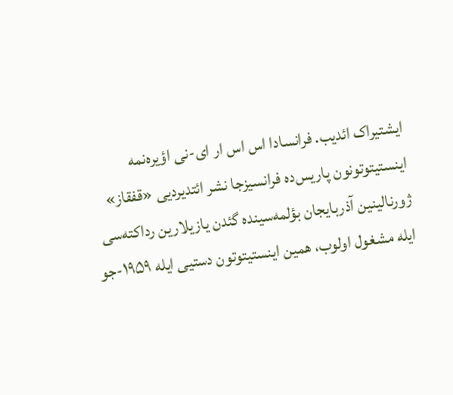ایشتیراک ائدیب. فرانسادا اس اس ار ای-نی اؤیره‌نمه اینستیتوتونون پاریس‌ده فرانسیزجا نشر ائتدیردیی «قفقاز» ژورنالینین آذربایجان بؤلمه‌سینده گئدن یازیلارین رداکته‌سی ایله مشغول اولوب، همین اینستیتوتون دستیی ایله ۱۹۵۹-جو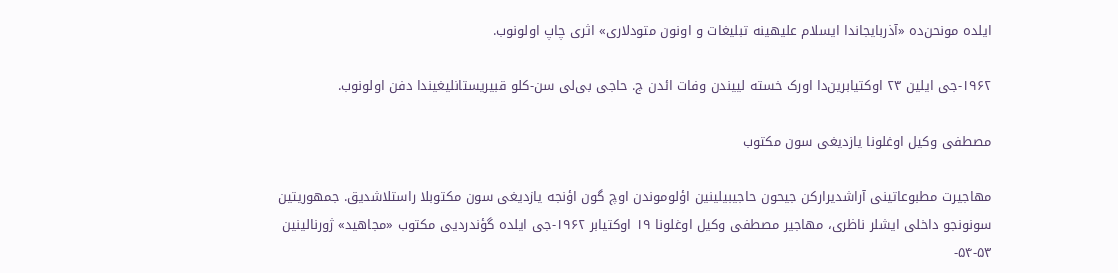ایلده مونحن‌ده «آذربایجاندا ایسلام علیهینه تبلیغات و اونون متودلاری» اثری چاپ اولونوب.

۱۹۶۲-جی ایلین ۲۳ اوکتیابرین‌دا اورک خسته لییندن وفات ائد‌ن ج. حاجی بی‌لی سن-کلو قبیریستانلیغیندا دفن اولونوب.

مصطفی وکیل اوغلونا یازدیغی سون مکتوب

مهاجیرت مطبوعاتینی آراشدیرارکن جیحون حاجیبیلینین اؤلوموندن اوچ گون اؤنجه یازدیغی سون مکتوبلا راستلاشدیق. جمهوریتین سونونجو داخلی ایشلر ناظری، مهاجیر مصطفی وکیل اوغلونا ۱۹ اوکتیابر ۱۹۶۲-جی ایلده گؤندردیی مکتوب «مجاهید» ژورنالینین ۵۳-۵۴-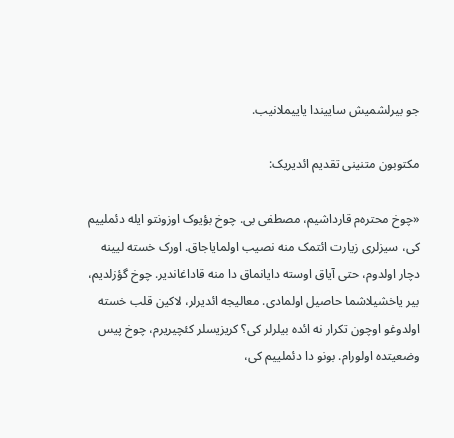جو بیرلشمیش ساییندا یاییملانیب.

مکتوبون متنینی تقدیم ائدیریک:

«چوخ محتره‌م قارداشیم، مصطفی بی. چوخ بؤیوک اوزونتو ایله دئملییم کی، سیزلری زیارت ائتمک منه نصیب اولمایاجاق. اورک خسته لیینه دچار اولدوم، حتی آیاق اوسته دایانماق دا منه قاداغاندیر. چوخ گؤزلدیم، بیر یاخشیلاشما حاصیل اولمادی. معالیجه ائدیرلر، لاکین قلب خسته اولدوغو اوچون تکرار نه ائده بیلرلر کی؟ کریزیسلر کئچیریرم، چوخ پیس وضعیتده اولورام. بونو دا دئملییم کی،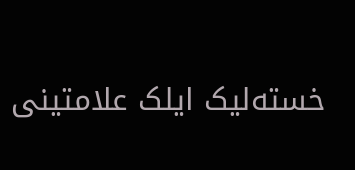خسته‌لیک ایلک علامتینی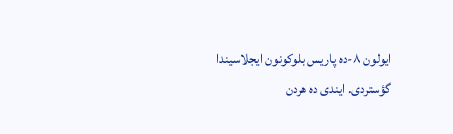ایولون ۸-ده پاریس بلوکونون ایجلاسیندا گؤستردی. ایندی ده هردن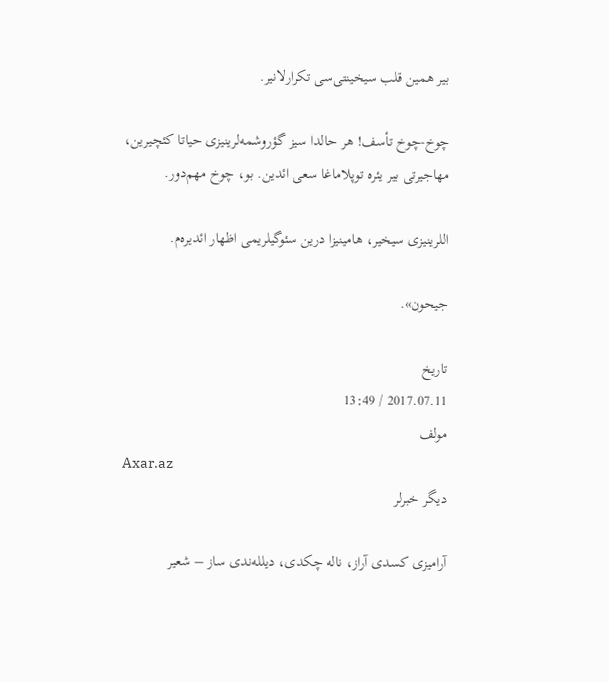بیر همین قلب سیخینتی‌سی تکرارلانیر.

چوخ-چوخ تأسف! هر حالدا سیز گؤروشمه‌لرینیزی حیاتا کئچیرین، مهاجیرتی بیر یئره توپلاماغا سعی ائدین. بو، چوخ مهم‌دور.

اللرینیزی سیخیر، هامینیزا درین سئوگیلریمی اظهار ائدیره‌م.

جیحون».

تاریخ
2017.07.11 / 13:49
مولف
Axar.az
دیگر خبرلر

آرامیزی کسدی آراز، ناله چکدی، دیلله‌ندی ساز – شعیر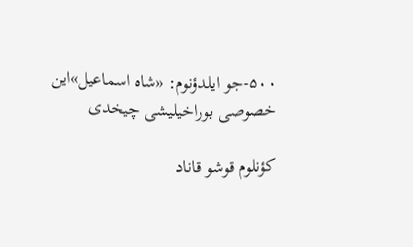۵۰۰-جو ایلدؤنوم: «شاه اسماعیل»این خصوصی بوراخیلیشی چیخدی

کؤنلوم قوشو قاناد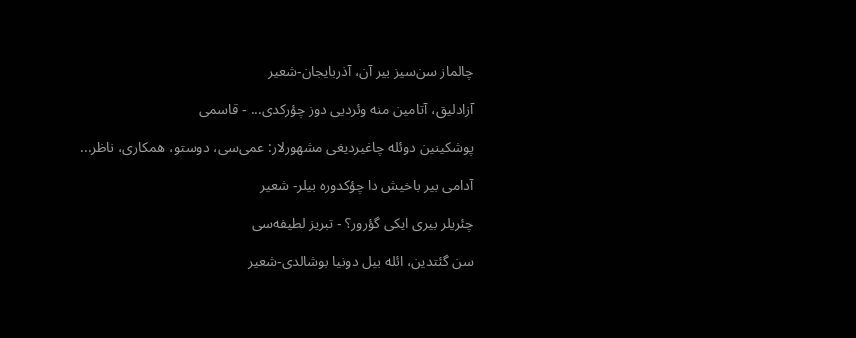چالماز سن‌سیز بیر آن، آذربایجان-شعیر

آزادلیق، آتامین منه وئردیی دوز چؤرکدی... - قاسمی

پوشکینین دوئله چاغیردیغی مشهورلار: عمی‌سی، دوستو، همکاری، ناظر...

آدامی بیر باخیش دا چؤکدوره بیلر- شعیر

چئریلر بیری ایکی گؤرور؟ - تبریز لطیفه‌سی

سن گئتدین، ائله بیل دونیا بوشالدی-شعیر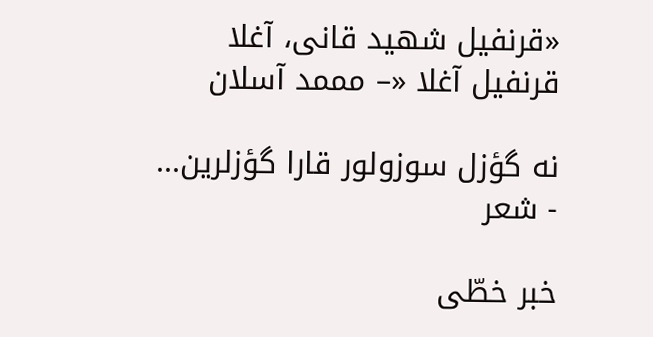«قرنفیل شهید قانی، آغلا قرنفیل آغلا «– مممد آسلان

نه گؤزل سوزولور قارا گؤزلرین... - شعر

خبر خطّی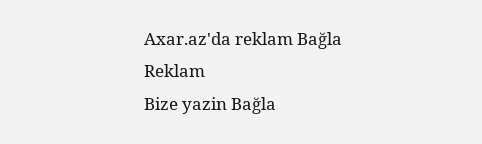Axar.az'da reklam Bağla
Reklam
Bize yazin Bağla